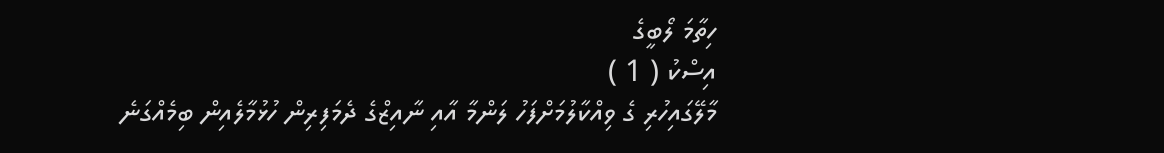ހިތާމަ ލޯބީގެ
އިސްކު ( 1 )
މާލޭގައިހުރި ގެ ވިއްކާލުމަށްފަހު ލަންމާ އާއި ނާއިޒްގެ ދެމަފިރިން ހުޅުމާލެއިން ބިމެއްގަނެ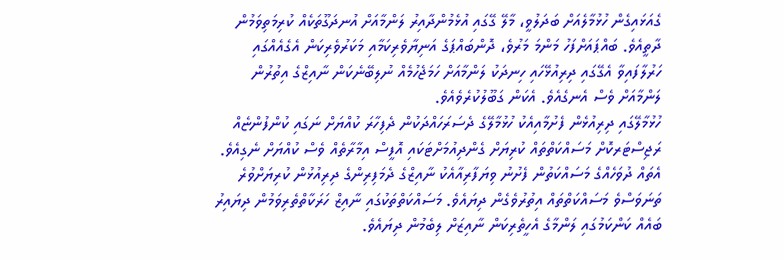ގެއަޅައިގެން ހުޅުމާލެއަށް ބަދަލުވީ، މާލޭ ގޭގައި އުޅެމުންދާއިރު ލަންމާއަށް އުނދަގޫތަކެއް ކުރިމަތިވަމުން ދާތީއެވެ. ބައްޕައަށްފަހު މަންމަ މަރުވެ، ދޮންބައްޕަގެ އަނިޔާވެރިކަމާއި މަކަރުވެރިކަން އެގެއެއްގައި ހަރުލާފައިވާ އެގޭގައި ދިރިއުޅޭހައި ހިނދަކު ލަންމާއަށް ހަމަޖެހުމެއް ނުލިބޭނެކަން ނާއިޒްގެ އިތުރުން ލަންމާއަށް ވެސް އެނގެއެވެ. އެކަން ގަބޫލުކުރެވެއެވެ.
ހުޅުމާލޭގައި ދިރިއުޅެން ފެށުމާއިއެކު ހުޅުމާލޭގެ ދެސަރަހައްދަކުން ދެފިހާރަ ކުއްޔަށް ނަގައި ކުންފުންޏެއް ރަޖިސްޓަރކޮށް މަސައްކަތްތައް ކުރިޔަށް ގެންދިއުމަށްޓަކައި އޮފީސް އިމާރާތެއް ވެސް ކުއްޔަށް ނެގިއެވެ.
އެތައް ދުވަހެއްގެ މަސައްކަތުން ފެށުނު ވިޔަފާރިއާއެކު ނާއިޒްގެ ދެމަފިރިންގެ ދިރިއުޅުން ކުރިޔަށްވުރެ ތަނަވަސްވެ މަސައްކަތްތައް އިތުރުވެގެން ދިޔައެވެ. މަސައްކަތްތަކުގައި ނާއިޒް ހަރަކާތްތެރިވަމުން ދިޔައިރު ބައެއް ކަންކަމުގައި ލަންމާގެ އެހީތެރިކަން ނާއިޒަށް ލިބެމުން ދިޔައެވެ.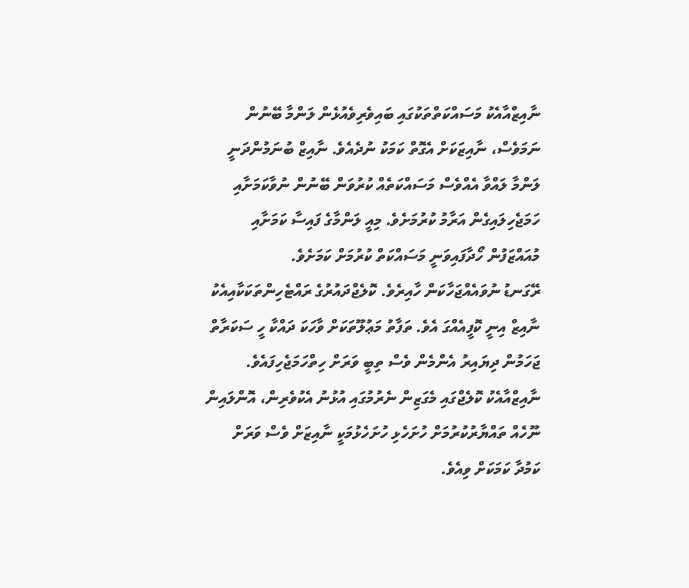ނާއިޒްއާއެކު މަސައްކަތްތަކުގައި ބައިވެރިވެއުޅެން ލަންމާ ބޭނުން ނަމަވެސް، ނާއިޒަކަށް އެގޮތް ކަމަކު ނުދެއެވެ. ނާއިޒް ބުނަމުންދަނީ ލަންމާ ލައްވާ އެއްވެސް މަސައްކަތެއް ކުރުވަން ބޭނުން ނުވާކަމަށާއި ހަމަޖެހިލައިގެން އަރާމު ކުރުމަށެވެ. މިއީ ލަންމާގެ ފައިސާ ކަމަށާއި މުއައްޒަފުން ހޯދާފައިވަނީ މަސައްކަތް ކުރުމަށް ކަމަށެވެ.
ރޭގަނޑު ނުވައެއްޖަހާކަން ހާއިރެވެ. ކޮލެޖްދައުރުގެ ރައްޓެހިންތަކަކާއިއެކު ނާއިޒް އިނީ ކޮފީއެއްގަ އެވެ. ތަފާތު މަޢުލޫތަކަށް ވާހަކަ ދައްކާ ހީ ސަކަރާތް ޖަހަމުން ދިޔައިރު އެންމެން ވެސް ތިބީ ވަރަށް ހިތްހަމަޖެހިފައެވެ.
ނާއިޒްއާއެކު ކޮލެޖްގައި މެގަޒިން ނެރުމުގައި އުޅުނު އެކުވެރިން، އޮންލައިން ނޫހެއް ތައްޔާރުކުރުމަށް ހުށަހެޅި ހުށަހެޅުމަކީ ނާއިޒަށް ވެސް ވަރަށް ކަމުދާ ކަމަކަށް ވިއެވެ.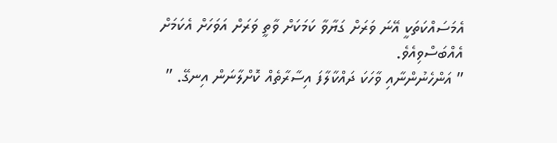އެމަސައްކަތަކީ އޭނަ ވަރަށް ގަޔާވާ ކަމަކަށް ވާތީ ވަރަށް އަވަހަށް އެކަމަށް އެއްބަސްވިއެވެ.
” އަންހެނުންނާއި ވާހަކަ ދައްކާލާފަ އިސާރާތެއް ކޮށްލާނަން އިނގޭ. ”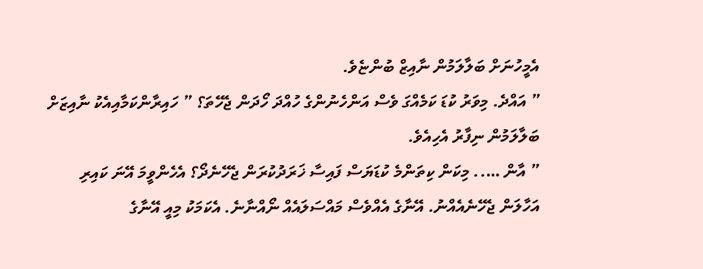އެމީހުނަށް ބަލާލަމުން ނާއިޒް ބުންޏެވެ.
” އައްދެ. މިވަރު ކުޑަ ކަމެއްގަ ވެސް އަންހެނުންގެ ހުއްދަ ހޯދަން ޖެހޭތަ؟ ” ހައިރާންކަމާއިއެކު ނާއިޒަށް ބަލާލަމުން ނިފާރު އެހިއެވެ.
” އާން ….. މިކަން ކިތަންމެ ކުޑަޔަސް ފައިސާ ޚަރަދުކުރަން ޖެހޭނެދޯ؟ އެހެންވީމަ އޭނަ ކައިރި އަހާލަން ޖެހޭނެއެއްނު. އޭނާގެ އެއްވެސް މައްސަލައެއް ނޯއްނާނެ. އެކަމަކު މިއީ އޭނާގެ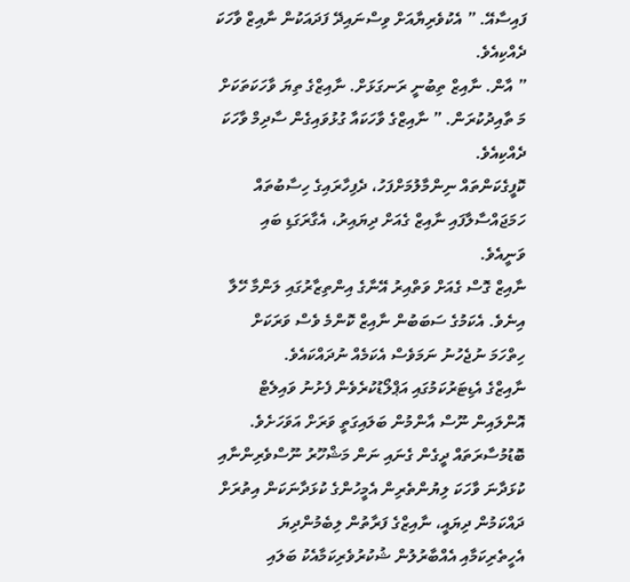ފައިސާއޭ. ” އެކުވެރިޔާއަށް ވިސްނައިދޭ ފަދައަކުން ނާއިޒް ވާހަކަ ދެއްކިއެވެ.
” އާން. ނާއިޒް ތިބުނީ ރަނގަޅަށް. ނާއިޒްގެ ތިޔަ ވާހަކަތަކަށް މަ ތާއިދުކުރަން. ” ނާއިޒްގެ ވާހަކައާ ގުޅުވައިގެން ސާދިމް ވާހަކަ ދެއްކިއެވެ.
ކޮފީގެކަންތައް ނިންމާލުމަށްފަހު، ދެފިހާރައިގެ ހިސާބުތައް ހަމަޖައްސާލާފައި ނާއިޒް ގެއަށް ދިޔައިރު، އެގާރަގަޑި ބައި ވަނީއެވެ.
ނާއިޒް ގޮސް ގެއަށް ވަތްއިރު އޭނާގެ އިންތިޒާރުގައި ލަންމާ ހޭލާ އިނެވެ. އެކަމުގެ ސަބަބުން ނާއިޒް ކޮންމެ ވެސް ވަރަކަށް ހިތްހަމަ ނުޖެހުނު ނަމަވެސް އެކަމެއް ނުދައްކައެވެ.
ނާއިޒްގެ އެޑިޓަރުކަމުގައި އަޕްލޯޑުކުރެވެން ފެށުނު ވައިލެޓް އޮންލައިން ނޫސް އާންމުން ބަލައިގަތީ ވަރަށް އަވަހަށެވެ. ބޮޑުމުސާރަތައް ދީގެން ގެނައި ނަން މަޝްހޫރު ނޫސްވެރިންނާއި ކުޅަދާނަ ވާހަކަ ލިޔުންތެރިން އެމީހުންގެ ކުޅަދާނަކަން އިތުރަށް ދައްކަމުން ދިޔައީ، ނާއިޒްގެ ފަރާތުން ލިބެމުންދިޔަ އެހީތެރިކަމާއި އެއްބާރުލުން ޝުކުރުވެރިކަމާއެކު ބަލައި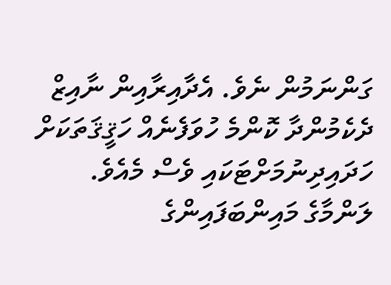ގަންނަމުން ނެވެ. އެދާއިރާއިން ނާއިޒް ދެކެމުންދާ ކޮންމެ ހުވަފެނެއް ހަޤީޤަތަކަށް ހަދައިދިނުމަށްޓަކައި ވެސް މެއެވެ.
ލަންމާގެ މައިންބަފައިންގެ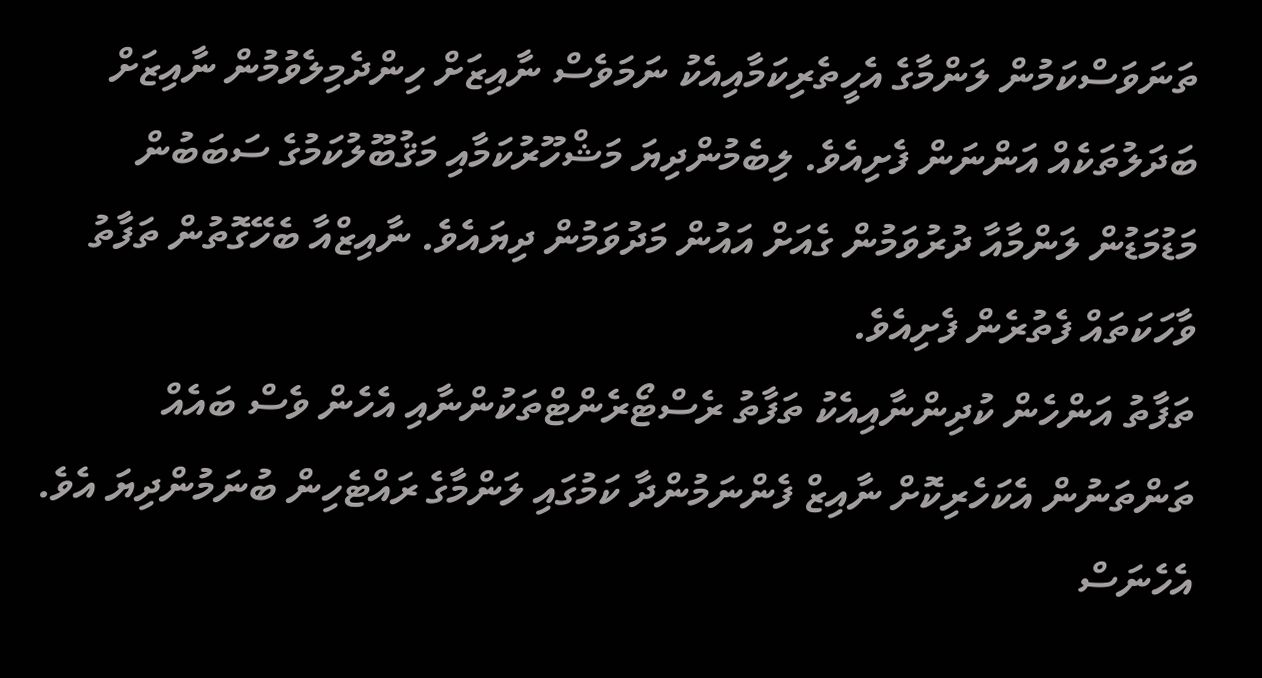ތަނަވަސްކަމުން ލަންމާގެ އެހީތެރިކަމާއިއެކު ނަމަވެސް ނާއިޒަށް ހިންދެމިލެވުމުން ނާއިޒަށް ބަދަލުތަކެއް އަންނަން ފެށިއެވެ. ލިބެމުންދިޔަ މަޝްހޫރުކަމާއި މަޤުބޫލުކަމުގެ ސަބަބުން މަޑުމަޑުން ލަންމާއާ ދުރުވަމުން ގެއަށް އައުން މަދުވަމުން ދިޔައެވެ. ނާއިޒްއާ ބެހޭގޮތުން ތަފާތު ވާހަކަތައް ފެތުރެން ފެށިއެވެ.
ތަފާތު އަންހެން ކުދިންނާއިއެކު ތަފާތު ރެސްޓޯރެންޓްތަކުންނާއި އެހެން ވެސް ބައެއް ތަންތަނުން އެކަހެރިކޮށް ނާއިޒް ފެންނަމުންދާ ކަމުގައި ލަންމާގެ ރައްޓެހިން ބުނަމުންދިޔަ އެވެ. އެހެނަސް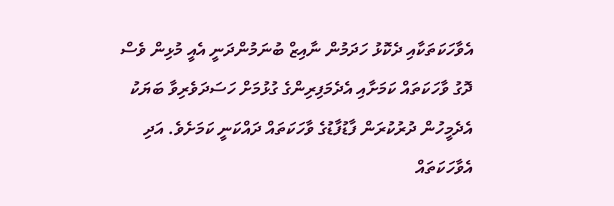އެވާހަކަތަކާއި ދެކޮޅު ހަދަމުން ނާއިޒް ބުނަމުންދަނީ އެއީ މުޅިން ވެސް ދޮގު ވާހަކަތައް ކަމަށާއި އެދެމަފިރިންގެ ގުޅުމަށް ހަސަދަވެރިވާ ބަޔަކު އެދެމީހުން ދުރުކުރަން ފާޑުފާޑުގެ ވާހަކަތައް ދައްކަނީ ކަމަށެވެ. އަދި އެވާހަކަތައް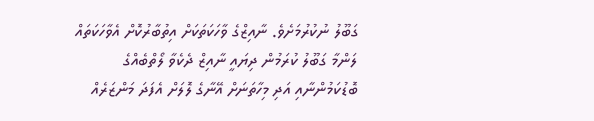ގަބޫލު ނުކުރުމަށެވެ. ނާއިޒްގެ ވާހަކަތަކަށް އިތުބާރުކޮށް އެވާހަކަތައް ލަންމާ ގަބޫލު ކުރަމުން ދިޔައީ ނާއިޒް ދެކެވާ ލޯތްބެއްގެ ބޮޑުކަމުންނާއި އަދި މިހާތަނަށް އޭނާގެ ލޮލަށް އެފަދަ މަންޒަރެއް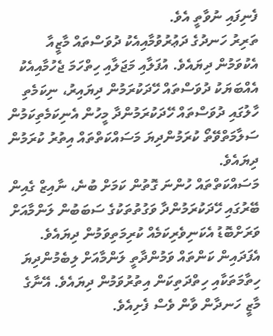ފެނިފައި ނުވާތީ އެވެ.
ތަރިރު ހަނދުގެ ދަޢުރުވުމާއިއެކު ދުވަސްތައް މާޒީއާ އެކުވަމުން ދިޔައެވެ. އުފަލާއި މަޖަލާއި ހިތްހަމަ ޖެހުމާއިއެކު އެއްބަޔަކު ދުވަސްތައް ހޭދަކުރަމުން ދިޔައިރު، ނިކަމެތި ހާލުގައި ދުވަސްތައް ހޭދަކުރަމުންދާ މީހުން އެނިކަމެތިކަމުން ސަލާމަތްވޭތޯ ކުރަމުންދިޔަ މަސައްކަތްތައް އިތުރު ކުރަމުން ދިޔައެވެ.
މަސައްކަތްތައް ހުންނަ ގޮތުން ކަމަށް ބުނެ، ނާއިޒް ގެއިން ބޭރުގައި ހޭދަކުރަމުންދާ ވަގުތުތަކުގެ ސަބަބުން ލަންމާއަށް ވަރަށްބޮޑު އެކަނިވެރިކަމެއް ކުރިމަތިވަމުން ދިޔައެވެ. އެފަދައިން ކަންތައް ވަމުންދާތީ ލަންމާއަށް ލިބެމުންދިޔަ ހިތާމަތަކާއި ހިތްދަތިކަން އިތުރުވަމުން ދިޔައެވެ. އޭނާގެ މާޒީ ހަނދާން ވާން ވެސް ފެށިއެވެ.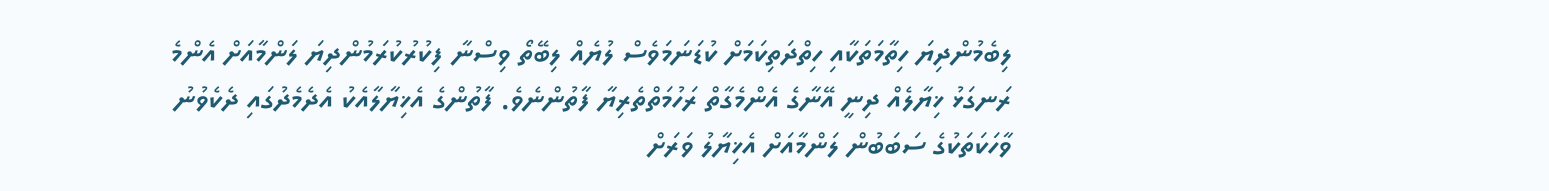ލިބެމުންދިޔަ ހިތާމަތަކާއި ހިތްދަތިކަމަށް ކުޑަނަމަވެސް ލުޔެއް ލިބޭތޯ ވިސްނާ ފިކުރުކުރަމުންދިޔަ ލަންމާއަށް އެންމެ ރަނގަޅު ޚިޔާލެއް ދިނީ އޭނާގެ އެންމެގާތް ރަހުމަތްތެރިޔާ ފާތުންނެވެ. ފާތުންގެ އެޚިޔާލާއެކު އެދެމެދުގައި ދެކެވުނު ވާހަކަތަކުގެ ސަބަބުން ލަންމާއަށް އެޚިޔާލު ވަރަށް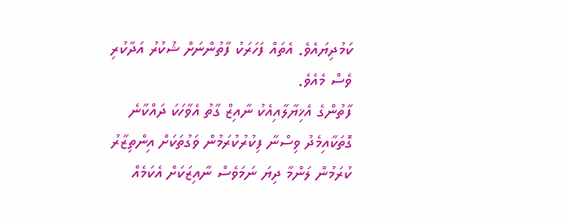ކަމުދިޔައެވެ. އެތައް ފަހަރަކު ފާތުންނަށް ޝުކުރު އަދާކުރި ވެސް މެއެވެ.
ފާތުންގެ އެޚިޔާލާއިއެކު ނާއިޒް ގާތު އެވާހަކަ ދައްކާނެ ގޮތަކާއިމެދު ވިސްނާ ފިކުރުކުރަމުން ވަގުތަކަށް އިންތިޒާރު ކުރަމުން ލަންމާ ދިޔަ ނަމަވެސް ނާއިޒަކަށް އެކަމެއް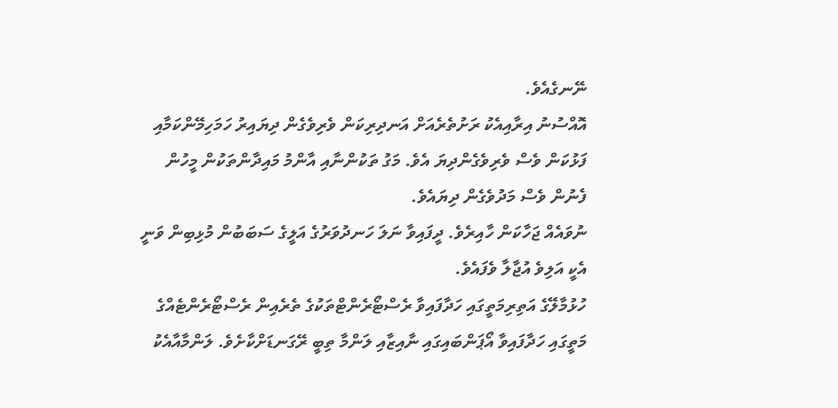ނޭނގެއެވެ.
އޮއްސުނު އިރާއިއެކު ރަށުތެރެއަށް އަނދިރިކަން ވެރިވެގެން ދިޔައިރު ހަމަހިމޭންކަމާއި ފަޅުކަން ވެސް ވެރިވެގެންދިޔަ އެވެ. މަގު ތަކުންނާއި އާންމު މައިދާންތަކުން މީހުން ފެނުން ވެސް މަދުވެގެން ދިޔައެވެ.
ނުވައެއް ޖަހާކަން ހާއިރެވެ. ދީފައިވާ ނަލަ ހަނދުވަރުގެ އަލީގެ ސަބަބުން މުޅިބިން ވަނީ އެކީ އަލިވެ އުޖާލާ ވެފައެވެ.
ހުޅުމާލޭގެ އަތިރިމަތީގައި ހަދާފައިވާ ރެސްޓޯރެންޓްތަކުގެ ތެރެއިން ރެސްޓޯރެންޓެއްގެ މަތީގައި ހަދާފައިވާ އޯޕަންބައިގައި ނާއިޒާއި ލަންމާ ތިބީ ރޭގަނޑަށްކާށެވެ. ލަންމާއާއެކު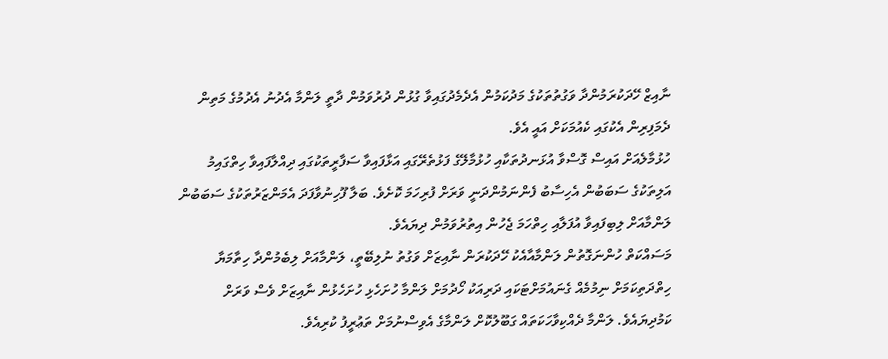ނާއިޒް ހޭދަކުރަމުންދާ ވަގުތުތަކުގެ މަދުކަމުން އެދެމެދުގައިވާ ގުޅުން ދުރުވަމުން ދާތީ ލަންމާ އެދުނު އެދުމުގެ މަތިން ދެމަފިރިން އެކުގައި ކެއުމަކަށް އައީ އެވެ.
ހުޅުމާލެއަށް އައިސް ގޮސްވާ އުޅަނދުތަކާއި ހުޅުމާލޭގެ ފަޅުތެރޭގައި އަޅާފައިވާ ސަފާރީތަކުގައި ދިއްލާފައިވާ ހިތްގައިމު އަލިތަކުގެ ސަބަބުން އެހިސާބު ފެންނަމުންދަނީ ވަރަށް ފުރިހަމަ ކޮށެވެ. ބަލާ ފޫހިނުވާފަދަ އެމަންޒަރުތަކުގެ ސަބަބުން ލަންމާއަށް ލިބިފައިވާ އުފަލާއި ހިތްހަމަ ޖެހުން އިތުރުވަމުން ދިޔައެވެ.
މަސައްކަތް ހުންނަގޮތުން ލަންމާއާއެކު ހޭދަކުރަން ނާއިޒަށް ވަގުތު ނުލިބޭތީ، ލަންމާއަށް ލިބެމުންދާ ހިތާމަޔާ ހިތްދަތިކަމަށް ނިމުމެއް ގެނައުމަށްޓަކައި ދަރިއަކު ހޯދުމަށް ލަންމާ ހުށަހެޅި ހުށަހެޅުން ނާއިޒަށް ވެސް ވަރަށް ކަމުދިޔައެވެ. ލަންމާ ދެއްކިވާހަކަތައް ގަބޫލުކޮށް ލަންމާގެ އެވިސްނުމަށް ތަޢުރީފު ކުރިއެވެ.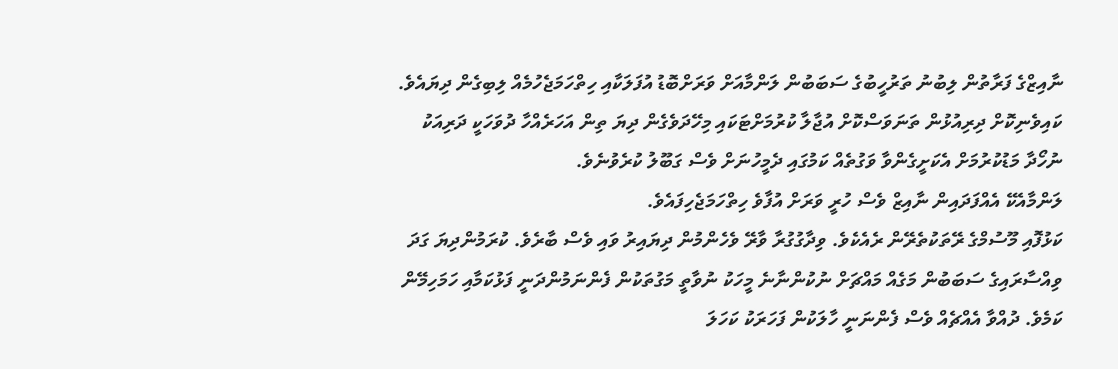ނާއިޒްގެ ފަރާތުން ލިބުނު ތަރުހީބުގެ ސަބަބުން ލަންމާއަށް ވަރަށްބޮޑު އުފަލަކާއި ހިތްހަމަޖެހުމެއް ލިބިގެން ދިޔައެވެ. ކައިވެނިކޮށް ދިރިއުޅުން ތަނަވަސްކޮށް އުޖާލާ ކުރުމަށްޓަކައި މިހޭދަވެގެން ދިޔަ ތިން އަހަރެއްހާ ދުވަހަކީ ދަރިއަކު ނުހޯދާ މަޑުކުރުމަށް އެކަށީގެންވާ ވަގުތެއް ކަމުގައި ދެމީހުނަށް ވެސް ގަބޫލު ކުރެވުނެވެ.
ލަންމާއެކޭ އެއްފަދައިން ނާއިޒް ވެސް ހުރީ ވަރަށް އުފާވެ ހިތްހަމަޖެހިފައެވެ.
ކަޅުފޮއި މޫސުމްގެ ރޭތަކުތެރޭން ރެއެކެވެ. ވިދާގުގުރާ ވާރޭ ވެހެންމުން ދިޔައިރު ވައި ވެސް ބާރެވެ. ކުރަމުންދިޔަ ގަދަ ވިއްސާރައިގެ ސަބަބުން މަގެއް މައްޗަށް ނުކުންނާނެ މީހަކު ނުވާތީ މަގުތަކުން ފެންނަމުންދަނީ ފަޅުކަމާއި ހަމަހިމޭން ކަމެވެ. ދުއްވާ އެއްޗެއް ވެސް ފެންނަނީ ހާލަކުން ފަހަރަކު ކަހަލަ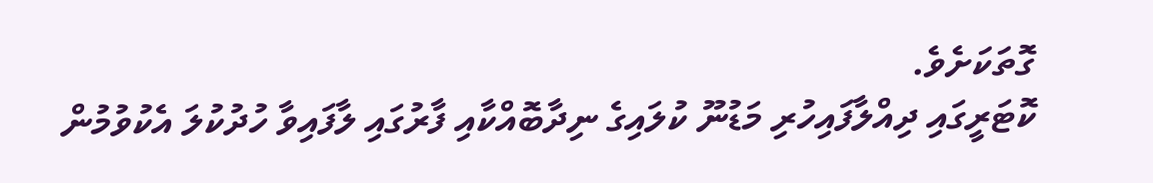ގޮތަކަށެވެ.
ކޮޓަރީގައި ދިއްލާފައިހުރި މަޑުނޫ ކުލައިގެ ނިދާބޮއްކާއި ފާރުގައި ލާފައިވާ ހުދުކުލަ އެކުވުމުން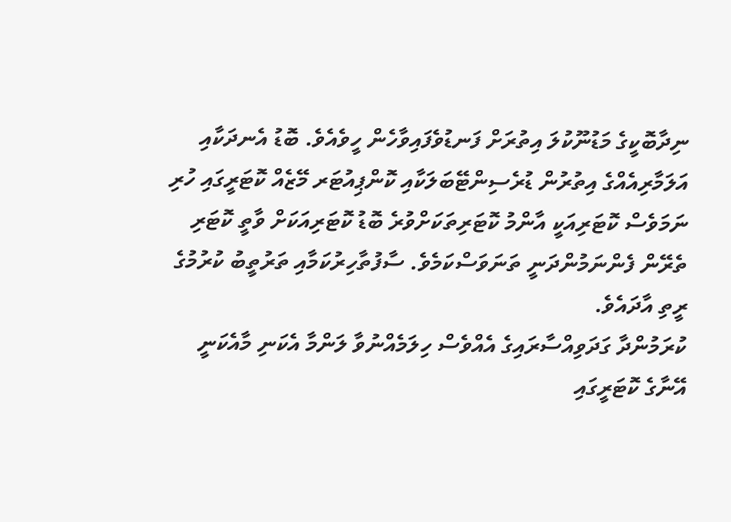ނިދާބޮކީގެ މަޑުނޫކުލަ އިތުރަށް ފަނޑުވެފައިވާހެން ހީވެއެވެ. ބޮޑު އެނދަކާއި އަލަމާރިއެއްގެ އިތުރުން ޑުރެސިންޓޭބަލަކާއި ކޮންޕިއުޓަރ މޭޒެއް ކޮޓަރީގައި ހުރި ނަމަވެސް ކޮޓަރިއަކީ އާންމު ކޮޓަރިތަކަށްވުރެ ބޮޑު ކޮޓަރިއަކަށް ވާތީ ކޮޓަރި ތެރޭން ފެންނަމުންދަނީ ތަނަވަސްކަމެވެ. ސާފުތާހިރުކަމާއި ތަރުތީބު ކުރުމުގެ ރީތި އާދައެވެ.
ކުރަމުންދާ ގަދަވިއްސާރައިގެ އެއްވެސް ހިލަމެއްނުވާ ލަންމާ އެކަނި މާއެކަނީ އޭނާގެ ކޮޓަރީގައި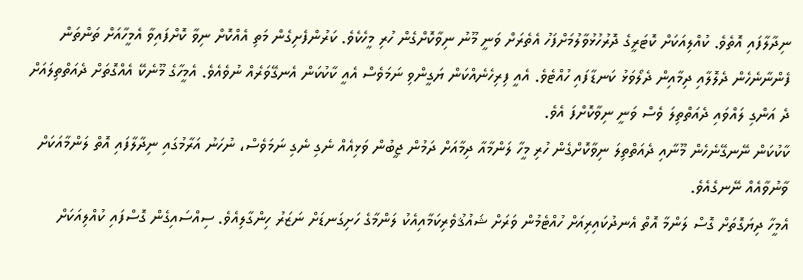ނިދާލާފައި އޮތެވެ. ކުއްލިއަކަށް ކޮޓަރީގެ ދޮރުހުޅުވާލުމަށްފަހު އެތެރަށް ވަނީ މޫނު ނިވާކޮށްގެން ހުރި މީހެކެވެ. ކަރުންފެށިގެން މަތި އެއްކޮށް ނިވާ ކޮށްފައިވާ އެމީހާއަށް ތަންތަން ފެންނާނެހެން ދެލޮލާއި ދިމާއިން ދެލޯވަޅު ކަނޑާފައި ހުއްޓެވެ. އެއީ ފިރިހެނެއްކަން ޔަގީންވި ނަމަވެސް އެއީ ކާކުކަން އެނގޭވަރެއް ނުވެއެވެ. އެމީހާގެ މޫނެކޭ އެއްގޮތަށް ދެއަތްތިލައަށް ދެ އަންގި ލައްވައި ދެއަތްތިލަ ވެސް ވަނީ ނިވާކޮށްފަ އެވެ.
ކާކުކަން ނޭނގޭނެހެން މޫނާއި ދެއަތްތިލަ ނިވާކޮށްގެން ހުރި މީހާ ލަންމާއާ ދިމާއަށް ދަމުން ޖީބުން ވަޅިއެއް ނެގި ނެގި ނަމަވެސް، ނުހަނު އަރާމުގައި ނިދާލާފައި އޮތް ލަންމާއަކަށް ވާނުވާއެއް ނޭނގެއެވެ.
އެމީހާ ދިޔަގޮތަށް ގޮސް ލަންމާ އޮތް އެނދުކައިރިއަށް ހުއްޓެމުން ވަރަށް ޝައުޤުވެރިކަމާއިއެކު ލަންމާގެ ހަށިގަނޑަށް ނަޒަރު ހިންގާލިއެވެ. ސިއްސައިގެން ގޮސްފައި ކުއްލިއަކަށް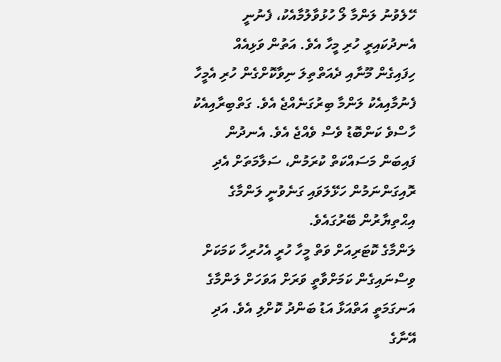ހޭލެވުނު ލަންމާ ލޯ ހުޅުވާލުމާއެކު، ފެނުނީ އެނދުކައިރީ ހުރި މީހާ އެވެ. އަތުން ވަޅިއެއް ހިފައިގެން މޫނާއި ދެއަތްތިލަ ނިވާކޮށްގެން ހުރި އެމީހާ ފެނުމާއިއެކު ލަންމާ ބިރުގަނެއްޖެ އެވެ. ގަތްބިރާއިއެކު ހާސްވެ ކަންބޮޑު ވެސް ވެއްޖެ އެވެ. އެނދުން ފައިބަން މަސައްކަތް ކުރަމުން، ސަލާމަތަށް އެދި ރޮއިގަންނަމުން ހަޅޭލަވައި ގަނެވުނީ ލަންމާގެ އިޙްތިޔާރުން ބޭރުގައެވެ.
ލަންމާގެ ކޮޓަރިއަށް ވަތް މީހާ ހުރީ އެހުރިހާ ކަމަކަށް ވިސްނައިގެން ކަމަށްވާތީ ވަރަށް އަވަހަށް ލަންމާގެ އަނގަމަތީ އަތްއަޅާ އަޑު ބަންދު ކޮށްލި އެވެ. އަދި އޭނާގެ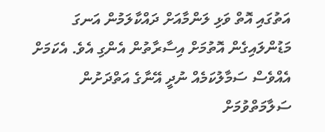އަތުގައި އޮތް ވަޅި ލަންމާއަށް ދައްކާލަމުން އަނގަ މަޑުންލައިގެން އޮތުމަށް އިސާރާތުން އެންގި އެވެ. އެކަމަށް އެއްވެސް ސަމާލުކަމެއް ނުދީ އޭނާގެ އަތްދަށުން ސަލާމަތްވުމަށް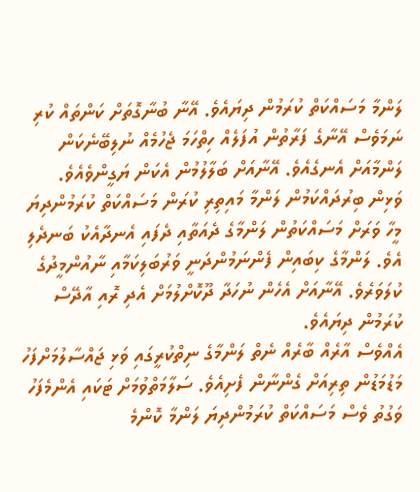ލަންމާ މަސައްކަތް ކުރަމުން ދިޔައެވެ. އޭނާ ބުނާގޮތަށް ކަންތައް ކުރި ނަމަވެސް އޭނާގެ ފަރާތުން އުފަލެއް ހިތްހަމަ ޖެހުމެއް ނުލިބޭނެކަން ލަންމާއަށް އެނގެއެވެ. އޭނާއަށް ބަލާލުމުން އެކަން ޔަގީންވެއެވެ.
ވަޅިން ބިރުދައްކަމުން ލަންމާ މައިތިރި ކުރަން މަސައްކަތް ކުރަމުންދިޔަ މީހާ ވަރަށް މަސައްކަތުން ލަންމާގެ ދެއަތާއި ދެފައި އެނދާއެކު ބަނދެލި އެވެ. ލަންމާގެ ކިބައިން ފެންނަމުންދަނީ ވަރުބަލިކަމާއި ނާއުންމީދުގެ ކުލަވަރެވެ. އޭނާއަށް އެހެން ނުހަދާ ދޫކޮށްލުމަށް އެދި ރޮއި އާދޭސް ކުރަމުން ދިޔައެވެ.
އެއްވެސް އާރެއް ބާރެއް ނެތް ލަންމާގެ ނިތްކުރީގައި ވަޅި ޖައްސާލުމަށްފަހު މަޑުމަޑުން ތިރިއަށް ގެންނާން ފެށިއެވެ. ސަލާމަތްވުމަށް ޓަކައި އެންމެފަހު ވަގުތު ވެސް މަސައްކަތް ކުރަމުންދިޔަ ލަންމާ ކޮންމެ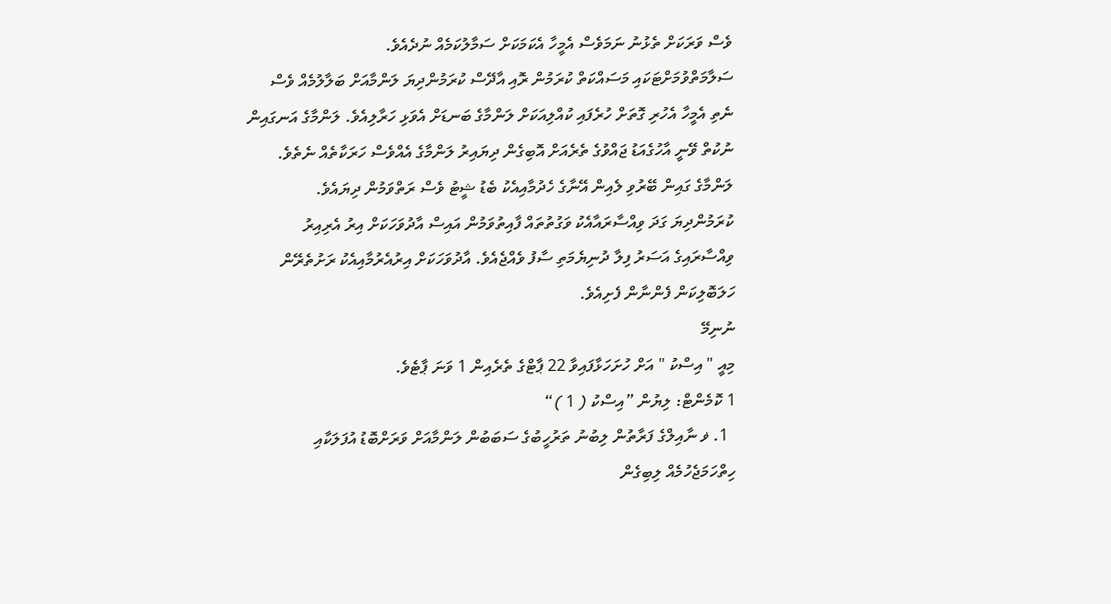ވެސް ވަރަކަށް ތެޅުނު ނަމަވެސް އެމީހާ އެކަމަކަށް ސަމާލުކަމެއް ނުދެއެވެ.
ސަލާމަތްވުމަށްޓަކައި މަސައްކަތް ކުރަމުން ރޮއި އާދޭސް ކުރަމުންދިޔަ ލަންމާއަށް ބަލާލުމެއް ވެސް ނެތި އެމީހާ އެހުރި ގޮތަށް ހުރެފައި ކުއްލިއަކަށް ލަންމާގެ ބަނޑަށް އެވަޅި ހަރާލިއެވެ. ލަންމާގެ އަނގައިން ނުކުތް ވޭނީ އާހުގެއަޑު ޖައްވުގެ ތެރެއަށް އޮބިގެން ދިޔައިރު ލަންމާގެ އެއްވެސް ހަރަކާތެއް ނެތެވެ. ލަންމާގެ ގައިން ބޭރުވި ލެއިން އޭނާގެ ހެދުމާއިއެކު ބެޑު ޝީޓު ވެސް ރަތްވަމުން ދިޔައެވެ.
ކުރަމުންދިޔަ ގަދަ ވިއްސާރައާއެކު ވަގުތުތައް ފާއިތުވަމުން އައިސް އާދުވަހަކަށް އިރު އެރިއިރު ވިއްސާރައިގެ އަސަރު ފިލާ ދުނިޔެމަތި ސާފު ވެއްޖެއެވެ. އާދުވަހަކަށް އިރުއެރުމާއިއެކު ރަށުތެރޭން ހަލަބޮލިކަން ފެންނާން ފެށިއެވެ.
ނުނިމޭ
މިއީ " އިސްކު " އަށް ހުށަހަޅާފައިވާ 22 ޕާޓްގެ ތެރެއިން 1 ވަނަ ޕާޓެވެ.
1 ކޮމެންޓް: ލިޔުން ”އިސްކު ( 1 )“
  1. ޥ ނާއިލްގެ ފަރާތުން ލިބުނު ތަރުހީބުގެ ސަބަބުން ލަންމާއަށް ވަރަށްބޮޑު އުފަލަކާއި ހިތްހަމަޖެހުމެއް ލިބިގެން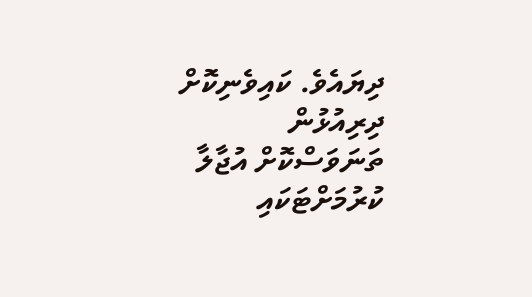ދިޔައެވެ. ކައިވެނިކޮށް ދިރިއުޅުން ތަނަވަސްކޮށް އުޖާލާ ކުރުމަށްޓަކައި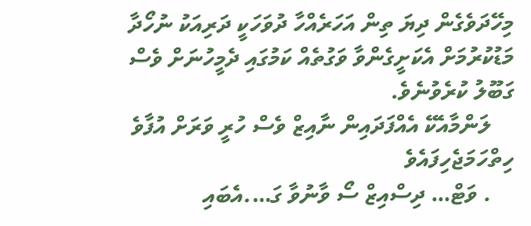މިހޭދަވެގެން ދިޔަ ތިން އަހަރެއްހާ ދުވަހަކީ ދަރިއަކު ނުހޯދާ މަޑުކުރުމަށް އެކަށީގެންވާ ވަގުތެއް ކަމުގައި ދެމީހުނަށް ވެސް ގަބޫލު ކުރެވުނެވެ.
    ލަންމާއެކޭ އެއްފަދައިން ނާއިޒް ވެސް ހުރީ ވަރަށް އުފާވެ ހިތްހަމަޖެހިފައެވެ
    . ވަޓް… ދިސްއިޒް ސޯ ވާނުވާ ގަ….އެބައި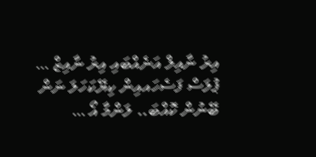އިރު ނާއިލް އަނެއްބައި އިރު ނާއިޒް … ޕުލަސް ފަސެހައއިން ކިޔޭކަހަލަ ނަން ބޭނުން ކޮއްބަ.. ލަންމާ އޯ …